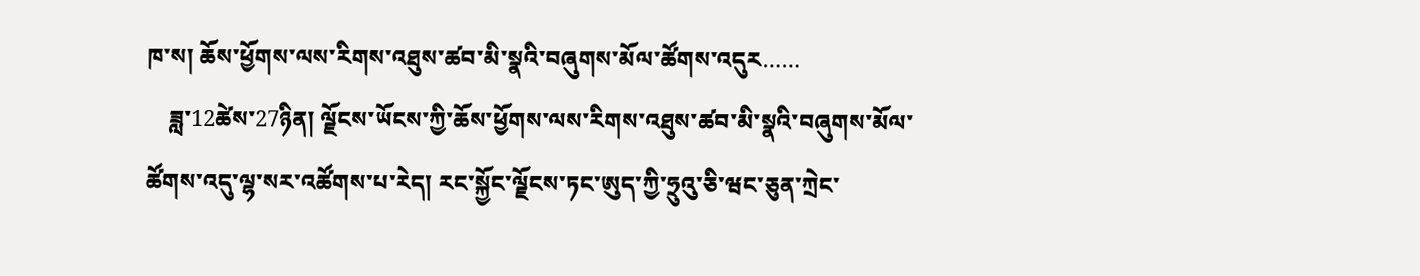ཁ་ས། ཆོས་ཕྱོགས་ལས་རིགས་འཐུས་ཚབ་མི་སྣའི་བཞུགས་མོལ་ཚོགས་འདུར……
    ཟླ་12ཚེས་27ཉིན། ལྗོངས་ཡོངས་ཀྱི་ཆོས་ཕྱོགས་ལས་རིགས་འཐུས་ཚབ་མི་སྣའི་བཞུགས་མོལ་ཚོགས་འདུ་ལྷ་སར་འཚོགས་པ་རེད། རང་སྐྱོང་ལྗོངས་ཏང་ཨུད་ཀྱི་ཧྲུའུ་ཅི་ཝང་ཅུན་ཀྲེང་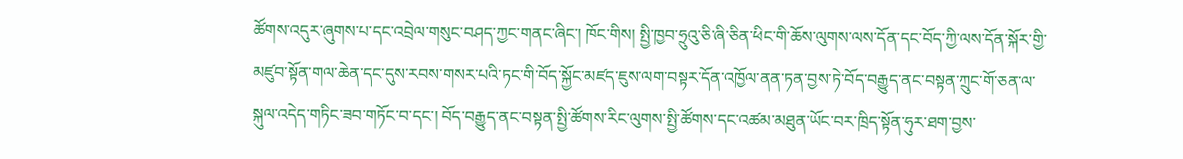ཚོགས་འདུར་ཞུགས་པ་དང་འབྲེལ་གསུང་བཤད་ཀྱང་གནང་ཞིང་། ཁོང་གིས། སྤྱི་ཁྱབ་ཧྲུའུ་ཅི་ཞི་ཅིན་ཕིང་གི་ཆོས་ལུགས་ལས་དོན་དང་བོད་ཀྱི་ལས་དོན་སྐོར་གྱི་མཛུབ་སྟོན་གལ་ཆེན་དང་དུས་རབས་གསར་པའི་ཏང་གི་བོད་སྐྱོང་མཛད་ཇུས་ལག་བསྟར་དོན་འཁྱོལ་ནན་ཏན་བྱས་ཏེ་བོད་བརྒྱུད་ནང་བསྟན་ཀྲུང་གོ་ཅན་ལ་སྐུལ་འདེད་གཏིང་ཟབ་གཏོང་བ་དང་། བོད་བརྒྱུད་ནང་བསྟན་སྤྱི་ཚོགས་རིང་ལུགས་སྤྱི་ཚོགས་དང་འཚམ་མཐུན་ཡོང་བར་ཁྲིད་སྟོན་ཧུར་ཐག་བྱས་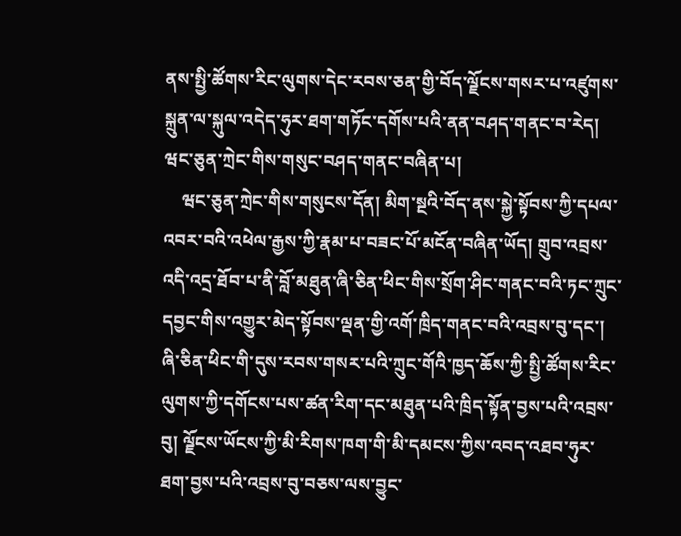ནས་སྤྱི་ཚོགས་རིང་ལུགས་དེང་རབས་ཅན་གྱི་བོད་ལྗོངས་གསར་པ་འཛུགས་སྐྲུན་ལ་སྐུལ་འདེད་ཧུར་ཐག་གཏོང་དགོས་པའི་ནན་བཤད་གནང་བ་རེད།
ཝང་ཅུན་ཀྲེང་གིས་གསུང་བཤད་གནང་བཞིན་པ།
    ཝང་ཅུན་ཀྲེང་གིས་གསུངས་དོན། མིག་སྔའི་བོད་ནས་སྐྱེ་སྟོབས་ཀྱི་དཔལ་འབར་བའི་འཕེལ་རྒྱས་ཀྱི་རྣམ་པ་བཟང་པོ་མངོན་བཞིན་ཡོད། གྲུབ་འབྲས་འདི་འདྲ་ཐོབ་པ་ནི་བློ་མཐུན་ཞི་ཅིན་ཕིང་གིས་སྲོག་ཤིང་གནང་བའི་ཏང་ཀྲུང་དབྱང་གིས་འགྱུར་མེད་སྟོབས་ལྡན་གྱི་འགོ་ཁྲིད་གནང་བའི་འབྲས་བུ་དང་། ཞི་ཅིན་ཕིང་གི་དུས་རབས་གསར་པའི་ཀྲུང་གོའི་ཁྱད་ཆོས་ཀྱི་སྤྱི་ཚོགས་རིང་ལུགས་ཀྱི་དགོངས་པས་ཚན་རིག་དང་མཐུན་པའི་ཁྲིད་སྟོན་བྱས་པའི་འབྲས་བུ། ལྗོངས་ཡོངས་ཀྱི་མི་རིགས་ཁག་གི་མི་དམངས་ཀྱིས་འབད་འཐབ་ཧུར་ཐག་བྱས་པའི་འབྲས་བུ་བཅས་ལས་བྱུང་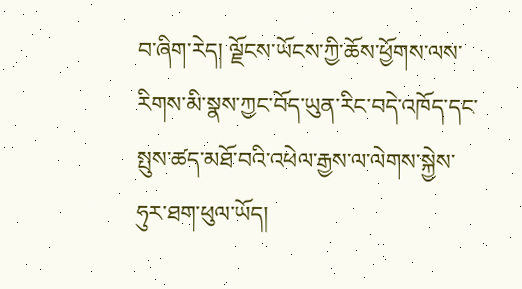བ་ཞིག་རེད། ལྗོངས་ཡོངས་ཀྱི་ཆོས་ཕྱོགས་ལས་རིགས་མི་སྣས་ཀྱང་བོད་ཡུན་རིང་བདེ་འཁོད་དང་སྤུས་ཚད་མཐོ་བའི་འཕེལ་རྒྱས་ལ་ལེགས་སྐྱེས་ཧུར་ཐག་ཕུལ་ཡོད།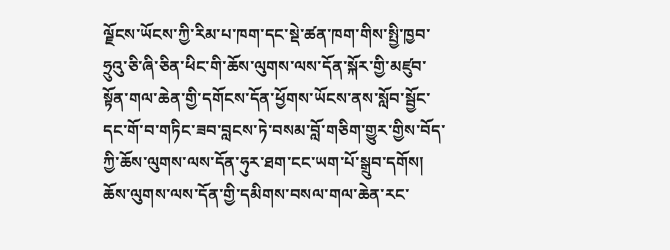ལྗོངས་ཡོངས་ཀྱི་རིམ་པ་ཁག་དང་སྡེ་ཚན་ཁག་གིས་སྤྱི་ཁྱབ་ཧྲུའུ་ཅི་ཞི་ཅིན་ཕིང་གི་ཆོས་ལུགས་ལས་དོན་སྐོར་གྱི་མཛུབ་སྟོན་གལ་ཆེན་གྱི་དགོངས་དོན་ཕྱོགས་ཡོངས་ནས་སློབ་སྦྱོང་དང་གོ་བ་གཏིང་ཟབ་བླངས་ཏེ་བསམ་བློ་གཅིག་གྱུར་གྱིས་བོད་ཀྱི་ཆོས་ལུགས་ལས་དོན་ཧུར་ཐག་ངང་ཡག་པོ་སྒྲུབ་དགོས། ཆོས་ལུགས་ལས་དོན་གྱི་དམིགས་བསལ་གལ་ཆེན་རང་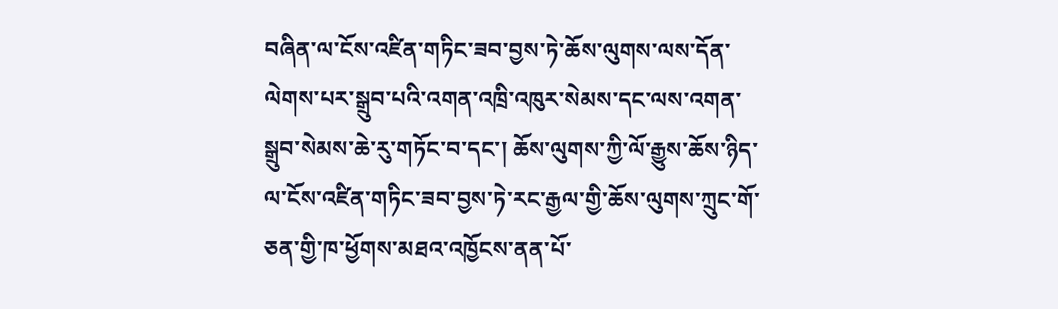བཞིན་ལ་ངོས་འཛིན་གཏིང་ཟབ་བྱས་ཏེ་ཆོས་ལུགས་ལས་དོན་ལེགས་པར་སྒྲུབ་པའི་འགན་འཁྲི་འཁུར་སེམས་དང་ལས་འགན་སྒྲུབ་སེམས་ཆེ་རུ་གཏོང་བ་དང་། ཆོས་ལུགས་ཀྱི་ལོ་རྒྱུས་ཆོས་ཉིད་ལ་ངོས་འཛིན་གཏིང་ཟབ་བྱས་ཏེ་རང་རྒྱལ་གྱི་ཆོས་ལུགས་ཀྲུང་གོ་ཅན་གྱི་ཁ་ཕྱོགས་མཐའ་འཁྱོངས་ནན་པོ་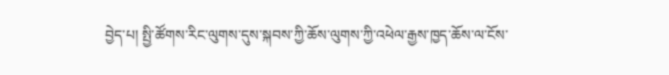བྱེད་པ། སྤྱི་ཚོགས་རིང་ལུགས་དུས་སྐབས་ཀྱི་ཆོས་ལུགས་ཀྱི་འཕེལ་རྒྱས་ཁྱད་ཆོས་ལ་ངོས་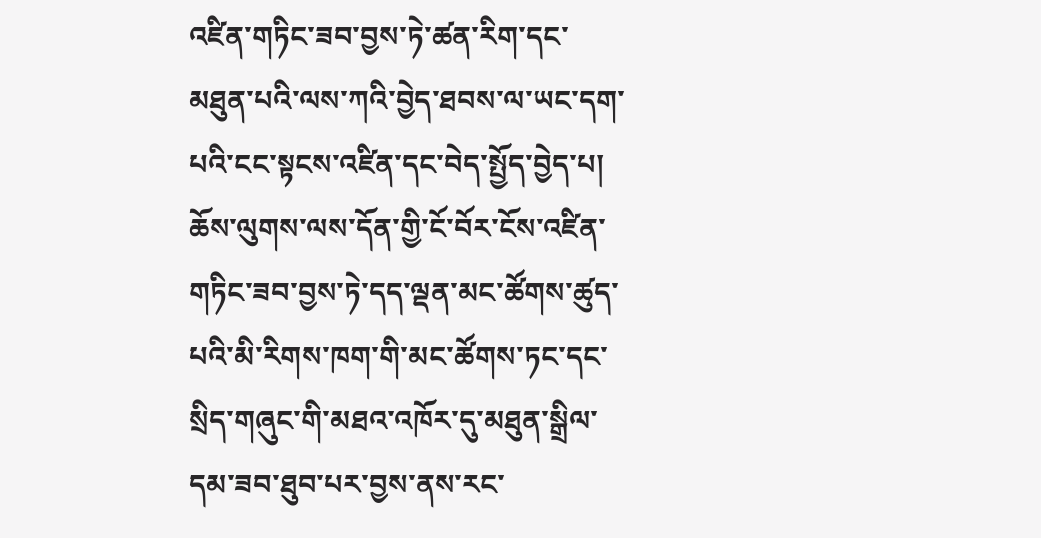འཛིན་གཏིང་ཟབ་བྱས་ཏེ་ཚན་རིག་དང་མཐུན་པའི་ལས་ཀའི་བྱེད་ཐབས་ལ་ཡང་དག་པའི་ངང་སྟངས་འཛིན་དང་བེད་སྤྱོད་བྱེད་པ། ཆོས་ལུགས་ལས་དོན་གྱི་ངོ་བོར་ངོས་འཛིན་གཏིང་ཟབ་བྱས་ཏེ་དད་ལྡན་མང་ཚོགས་ཚུད་པའི་མི་རིགས་ཁག་གི་མང་ཚོགས་ཏང་དང་སྲིད་གཞུང་གི་མཐའ་འཁོར་དུ་མཐུན་སྒྲིལ་དམ་ཟབ་ཐུབ་པར་བྱས་ནས་རང་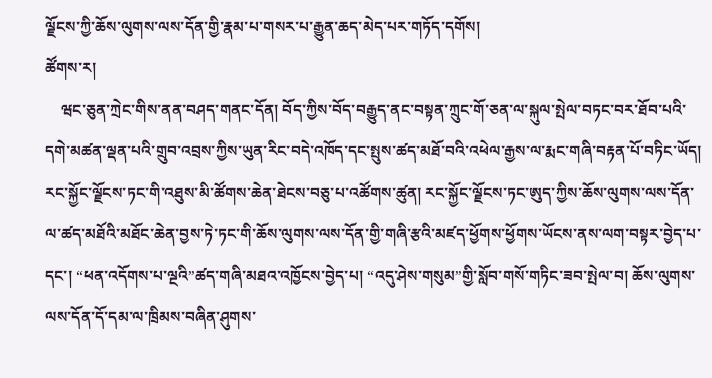ལྗོངས་ཀྱི་ཆོས་ལུགས་ལས་དོན་གྱི་རྣམ་པ་གསར་པ་རྒྱུན་ཆད་མེད་པར་གཏོད་དགོས།
ཚོགས་ར།
    ཝང་ཅུན་ཀྲེང་གིས་ནན་བཤད་གནང་དོན། བོད་ཀྱིས་བོད་བརྒྱུད་ནང་བསྟན་ཀྲུང་གོ་ཅན་ལ་སྐུལ་སྤེལ་བཏང་བར་ཐོབ་པའི་དགེ་མཚན་ལྡན་པའི་གྲུབ་འབྲས་ཀྱིས་ཡུན་རིང་བདེ་འཁོད་དང་སྤུས་ཚད་མཐོ་བའི་འཕེལ་རྒྱས་ལ་རྨང་གཞི་བརྟན་པོ་བཏིང་ཡོད། རང་སྐྱོང་ལྗོངས་ཏང་གི་འཐུས་མི་ཚོགས་ཆེན་ཐེངས་བཅུ་པ་འཚོགས་ཚུན། རང་སྐྱོང་ལྗོངས་ཏང་ཨུད་ཀྱིས་ཆོས་ལུགས་ལས་དོན་ལ་ཚད་མཐོའི་མཐོང་ཆེན་བྱས་ཏེ་ཏང་གི་ཆོས་ལུགས་ལས་དོན་གྱི་གཞི་རྩའི་མཛད་ཕྱོགས་ཕྱོགས་ཡོངས་ནས་ལག་བསྟར་བྱེད་པ་དང་། “ཕན་འདོགས་པ་ལྔའི”ཚད་གཞི་མཐའ་འཁྱོངས་བྱེད་པ། “འདུ་ཤེས་གསུམ”གྱི་སློབ་གསོ་གཏིང་ཟབ་སྤེལ་བ། ཆོས་ལུགས་ལས་དོན་དོ་དམ་ལ་ཁྲིམས་བཞིན་ཤུགས་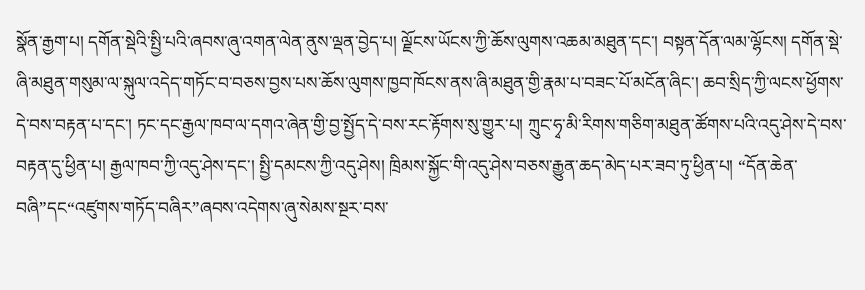སྣོན་རྒྱག་པ། དགོན་སྡེའི་སྤྱི་པའི་ཞབས་ཞུ་འགན་ལེན་ནུས་ལྡན་བྱེད་པ། ལྗོངས་ཡོངས་ཀྱི་ཆོས་ལུགས་འཆམ་མཐུན་དང་། བསྟན་དོན་ལམ་ལྷོངས། དགོན་སྡེ་ཞི་མཐུན་གསུམ་ལ་སྐུལ་འདེད་གཏོང་བ་བཅས་བྱས་པས་ཆོས་ལུགས་ཁྱབ་ཁོངས་ནས་ཞི་མཐུན་གྱི་རྣམ་པ་བཟང་པོ་མངོན་ཞིང་། ཆབ་སྲིད་ཀྱི་ལངས་ཕྱོགས་དེ་བས་བརྟན་པ་དང་། ཏང་དང་རྒྱལ་ཁབ་ལ་དགའ་ཞེན་གྱི་བྱ་སྤྱོད་དེ་བས་རང་རྟོགས་སུ་གྱུར་པ། ཀྲུང་ཧྭ་མི་རིགས་གཅིག་མཐུན་ཚོགས་པའི་འདུ་ཤེས་དེ་བས་བརྟན་དུ་ཕྱིན་པ། རྒྱལ་ཁབ་ཀྱི་འདུ་ཤེས་དང་། སྤྱི་དམངས་ཀྱི་འདུ་ཤེས། ཁྲིམས་སྐྱོང་གི་འདུ་ཤེས་བཅས་རྒྱུན་ཆད་མེད་པར་ཟབ་ཏུ་ཕྱིན་པ། “དོན་ཆེན་བཞི”དང“འཛུགས་གཏོད་བཞིར”ཞབས་འདེགས་ཞུ་སེམས་སྔར་བས་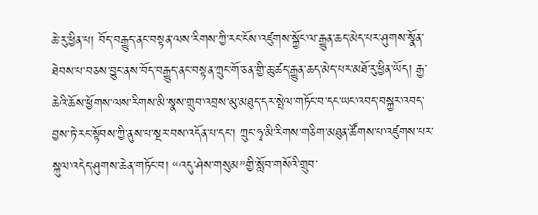ཆེ་རུ་ཕྱིན་པ། བོད་བརྒྱུད་ནང་བསྟན་ལས་རིགས་ཀྱི་རང་ངོས་འཛུགས་སྐྱོང་ལ་རྒྱུན་ཆད་མེད་པར་ཤུགས་སྣོན་ཐེབས་པ་བཅས་བྱུང་ནས་བོད་བརྒྱུད་ནང་བསྟན་ཀྲུང་གོ་ཅན་གྱི་ཆུ་ཚད་རྒྱུན་ཆད་མེད་པར་མཐོ་རུ་ཕྱིན་ཡོད། རྒྱ་ཆེའི་ཆོས་ཕྱོགས་ལས་རིགས་མི་སྣས་གྲུབ་འབྲས་མུ་མཐུད་དར་སྤེལ་གཏོང་བ་དང་ཡང་འབད་བསྐྱར་འབད་བྱས་ཏེ་རང་སྟོབས་ཀྱི་ནུས་པ་སྔར་བས་འདོན་པ་དང་། ཀྲུང་ཧྭ་མི་རིགས་གཅིག་མཐུན་ཚོགས་པ་འཛུགས་པར་སྐུལ་འདེད་ཤུགས་ཆེན་གཏོང་བ། “འདུ་ཤེས་གསུམ”གྱི་སློབ་གསོའི་གྲུབ་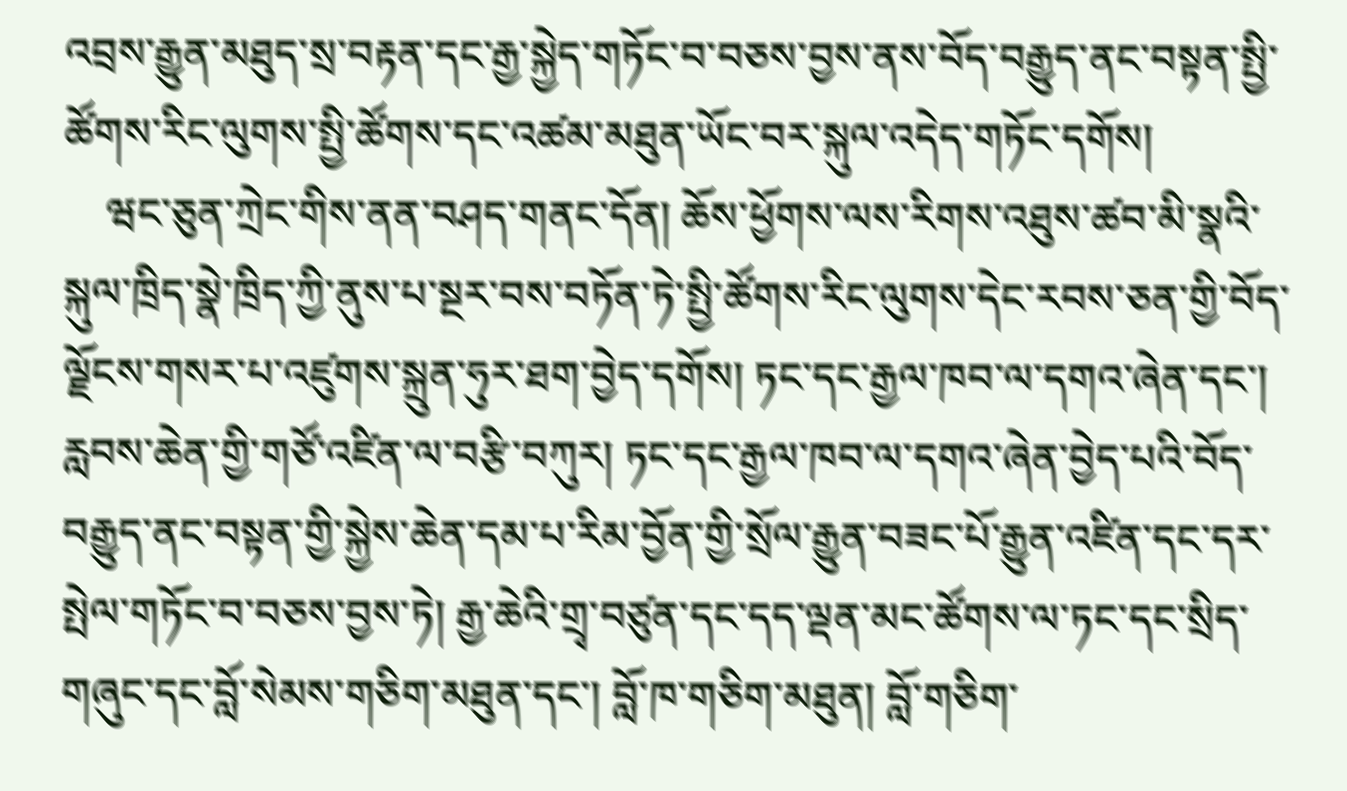འབྲས་རྒྱུན་མཐུད་སྲ་བརྟན་དང་རྒྱ་སྐྱེད་གཏོང་བ་བཅས་བྱས་ནས་བོད་བརྒྱུད་ནང་བསྟན་སྤྱི་ཚོགས་རིང་ལུགས་སྤྱི་ཚོགས་དང་འཚམ་མཐུན་ཡོང་བར་སྐུལ་འདེད་གཏོང་དགོས།
    ཝང་ཅུན་ཀྲེང་གིས་ནན་བཤད་གནང་དོན། ཆོས་ཕྱོགས་ལས་རིགས་འཐུས་ཚབ་མི་སྣའི་སྐུལ་ཁྲིད་སྣེ་ཁྲིད་ཀྱི་ནུས་པ་སྔར་བས་བཏོན་ཏེ་སྤྱི་ཚོགས་རིང་ལུགས་དེང་རབས་ཅན་གྱི་བོད་ལྗོངས་གསར་པ་འཛུགས་སྐྲུན་ཧུར་ཐག་བྱེད་དགོས། ཏང་དང་རྒྱལ་ཁབ་ལ་དགའ་ཞེན་དང་། རླབས་ཆེན་གྱི་གཙོ་འཛིན་ལ་བརྩི་བཀུར། ཏང་དང་རྒྱལ་ཁབ་ལ་དགའ་ཞེན་བྱེད་པའི་བོད་བརྒྱུད་ནང་བསྟན་གྱི་སྐྱེས་ཆེན་དམ་པ་རིམ་བྱོན་གྱི་སྲོལ་རྒྱུན་བཟང་པོ་རྒྱུན་འཛིན་དང་དར་སྤེལ་གཏོང་བ་བཅས་བྱས་ཏེ། རྒྱ་ཆེའི་གྲྭ་བཙུན་དང་དད་ལྡན་མང་ཚོགས་ལ་ཏང་དང་སྲིད་གཞུང་དང་བློ་སེམས་གཅིག་མཐུན་དང་། བློ་ཁ་གཅིག་མཐུན། བློ་གཅིག་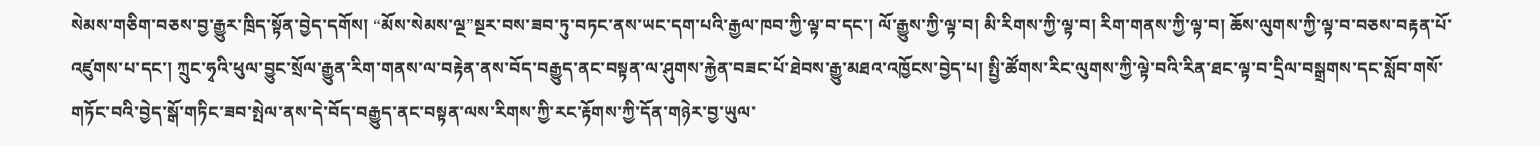སེམས་གཅིག་བཅས་བྱ་རྒྱུར་ཁྲིད་སྟོན་བྱེད་དགོས། “མོས་སེམས་ལྔ”སྔར་བས་ཟབ་ཏུ་བཏང་ནས་ཡང་དག་པའི་རྒྱལ་ཁབ་ཀྱི་ལྟ་བ་དང་། ལོ་རྒྱུས་ཀྱི་ལྟ་བ། མི་རིགས་ཀྱི་ལྟ་བ། རིག་གནས་ཀྱི་ལྟ་བ། ཆོས་ལུགས་ཀྱི་ལྟ་བ་བཅས་བརྟན་པོ་འཛུགས་པ་དང་། ཀྲུང་ཧྭའི་ཕུལ་བྱུང་སྲོལ་རྒྱུན་རིག་གནས་ལ་བརྟེན་ནས་བོད་བརྒྱུད་ནང་བསྟན་ལ་ཤུགས་རྐྱེན་བཟང་པོ་ཐེབས་རྒྱུ་མཐའ་འཁྱོངས་བྱེད་པ། སྤྱི་ཚོགས་རིང་ལུགས་ཀྱི་ལྟེ་བའི་རིན་ཐང་ལྟ་བ་དྲིལ་བསྒྲགས་དང་སློབ་གསོ་གཏོང་བའི་བྱེད་སྒོ་གཏིང་ཟབ་སྤེལ་ནས་དེ་བོད་བརྒྱུད་ནང་བསྟན་ལས་རིགས་ཀྱི་རང་རྟོགས་ཀྱི་དོན་གཉེར་བྱ་ཡུལ་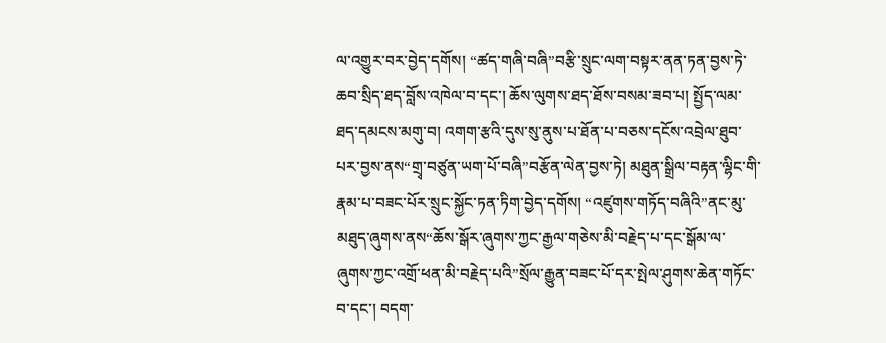ལ་འགྱུར་བར་བྱེད་དགོས། “ཚད་གཞི་བཞི”བརྩི་སྲུང་ལག་བསྟར་ནན་ཏན་བྱས་ཏེ་ཆབ་སྲིད་ཐད་བློས་འཁེལ་བ་དང་། ཆོས་ལུགས་ཐད་ཐོས་བསམ་ཟབ་པ། སྤྱོད་ལམ་ཐད་དམངས་མགུ་བ། འགག་རྩའི་དུས་སུ་ནུས་པ་ཐོན་པ་བཅས་དངོས་འབྲེལ་ཐུབ་པར་བྱས་ནས“གྲྭ་བཙུན་ཡག་པོ་བཞི”བརྩོན་ལེན་བྱས་ཏེ། མཐུན་སྒྲིལ་བརྟན་ལྷིང་གི་རྣམ་པ་བཟང་པོར་སྲུང་སྐྱོང་ཏན་ཏིག་བྱེད་དགོས། “འཛུགས་གཏོད་བཞིའི”ནང་མུ་མཐུད་ཞུགས་ནས“ཆོས་སྒོར་ཞུགས་ཀྱང་རྒྱལ་གཅེས་མི་བརྗེད་པ་དང་སྒོམ་ལ་ཞུགས་ཀྱང་འགྲོ་ཕན་མི་བརྗེད་པའི”སྲོལ་རྒྱུན་བཟང་པོ་དར་སྤེལ་ཤུགས་ཆེན་གཏོང་བ་དང་། བདག་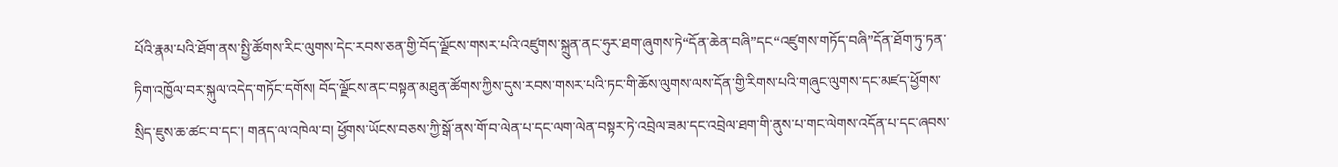པོའི་རྣམ་པའི་ཐོག་ནས་སྤྱི་ཚོགས་རིང་ལུགས་དེང་རབས་ཅན་གྱི་བོད་ལྗོངས་གསར་པའི་འཛུགས་སྐྲུན་ནང་ཧུར་ཐག་ཞུགས་ཏེ“དོན་ཆེན་བཞི”དང“འཛུགས་གཏོད་བཞི”དོན་ཐོག་ཏུ་ཏན་ཏིག་འཁྱོལ་བར་སྐུལ་འདེད་གཏོང་དགོས། བོད་ལྗོངས་ནང་བསྟན་མཐུན་ཚོགས་ཀྱིས་དུས་རབས་གསར་པའི་ཏང་གི་ཆོས་ལུགས་ལས་དོན་གྱི་རིགས་པའི་གཞུང་ལུགས་དང་མཛད་ཕྱོགས་སྲིད་ཇུས་ཆ་ཚང་བ་དང་། གནད་ལ་འཁེལ་བ། ཕྱོགས་ཡོངས་བཅས་ཀྱི་སྒོ་ནས་གོ་བ་ལེན་པ་དང་ལག་ལེན་བསྟར་ཏེ་འབྲེལ་ཟམ་དང་འབྲེལ་ཐག་གི་ནུས་པ་གང་ལེགས་འདོན་པ་དང་ཞབས་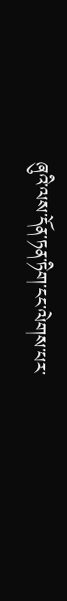ཞུའི་ལས་དོན་ཏན་ཏིག་ངང་ལེགས་པར་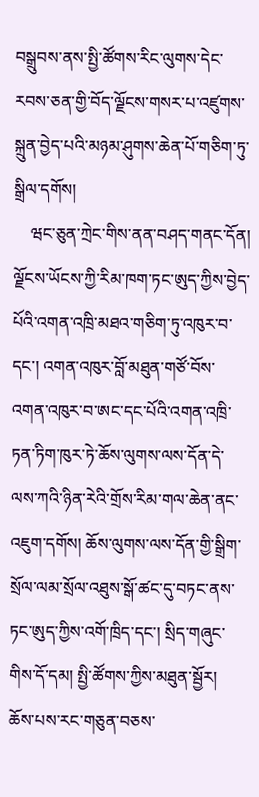བསྒྲུབས་ནས་སྤྱི་ཚོགས་རིང་ལུགས་དེང་རབས་ཅན་གྱི་བོད་ལྗོངས་གསར་པ་འཛུགས་སྐྲུན་བྱེད་པའི་མཉམ་ཤུགས་ཆེན་པོ་གཅིག་ཏུ་སྒྲིལ་དགོས།
    ཝང་ཅུན་ཀྲེང་གིས་ནན་བཤད་གནང་དོན། ལྗོངས་ཡོངས་ཀྱི་རིམ་ཁག་ཏང་ཨུད་ཀྱིས་བྱེད་པོའི་འགན་འཁྲི་མཐའ་གཅིག་ཏུ་འཁུར་བ་དང་། འགན་འཁུར་བློ་མཐུན་གཙོ་བོས་འགན་འཁུར་བ་ཨང་དང་པོའི་འགན་འཁྲི་ཏན་ཏིག་ཁུར་ཏེ་ཆོས་ལུགས་ལས་དོན་དེ་ལས་ཀའི་ཉིན་རེའི་གྲོས་རིམ་གལ་ཆེན་ནང་འཇུག་དགོས། ཆོས་ལུགས་ལས་དོན་གྱི་སྒྲིག་སྲོལ་ལམ་སྲོལ་འཐུས་སྒོ་ཚང་དུ་བཏང་ནས་ཏང་ཨུད་ཀྱིས་འགོ་ཁྲིད་དང་། སྲིད་གཞུང་གིས་དོ་དམ། སྤྱི་ཚོགས་ཀྱིས་མཐུན་སྦྱོར། ཆོས་པས་རང་གཅུན་བཅས་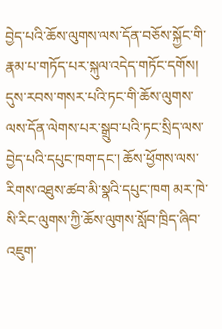བྱེད་པའི་ཆོས་ལུགས་ལས་དོན་བཅོས་སྐྱོང་གི་རྣམ་པ་གཏོད་པར་སྐུལ་འདེད་གཏོང་དགོས། དུས་རབས་གསར་པའི་ཏང་གི་ཆོས་ལུགས་ལས་དོན་ལེགས་པར་སྒྲུབ་པའི་ཏང་སྲིད་ལས་བྱེད་པའི་དཔུང་ཁག་དང་། ཆོས་ཕྱོགས་ལས་རིགས་འཐུས་ཚབ་མི་སྣའི་དཔུང་ཁག མར་ཁེ་སི་རིང་ལུགས་ཀྱི་ཆོས་ལུགས་སློབ་ཁྲིད་ཞིབ་འཇུག་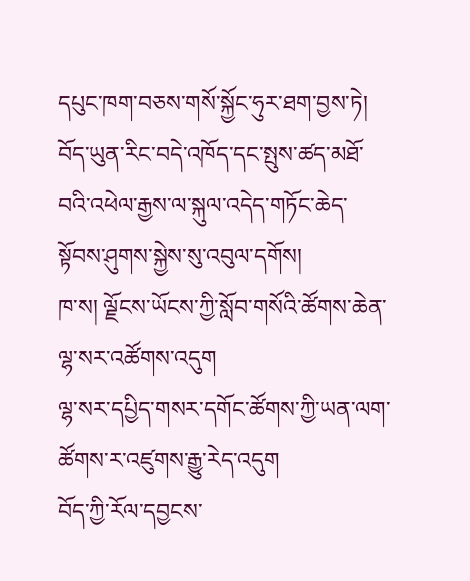དཔུང་ཁག་བཅས་གསོ་སྐྱོང་ཧུར་ཐག་བྱས་ཏེ། བོད་ཡུན་རིང་བདེ་འཁོད་དང་སྤུས་ཚད་མཐོ་བའི་འཕེལ་རྒྱས་ལ་སྐུལ་འདེད་གཏོང་ཆེད་སྟོབས་ཤུགས་སྐྱེས་སུ་འབུལ་དགོས།
ཁ་ས། ལྗོངས་ཡོངས་ཀྱི་སློབ་གསོའི་ཚོགས་ཆེན་ལྷ་སར་འཚོགས་འདུག
ལྷ་སར་དཔྱིད་གསར་དགོང་ཚོགས་ཀྱི་ཡན་ལག་ཚོགས་ར་འཛུགས་རྒྱུ་རེད་འདུག
བོད་ཀྱི་རོལ་དབྱངས་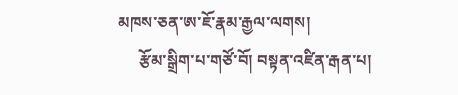མཁས་ཅན་ཨ་ཇོ་རྣམ་རྒྱལ་ལགས།
     རྩོམ་སྒྲིག་པ་གཙོ་བོ། བསྟན་འཛིན་རྒན་པ།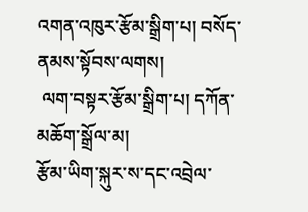འགན་འཁུར་རྩོམ་སྒྲིག་པ། བསོད་ནམས་སྟོབས་ལགས།
 ལག་བསྟར་རྩོམ་སྒྲིག་པ། དཀོན་མཆོག་སྒྲོལ་མ།
རྩོམ་ཡིག་སྐུར་ས་དང་འབྲེལ་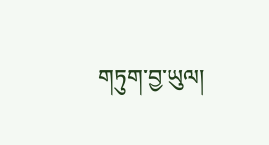གཏུག་བྱ་ཡུལ།